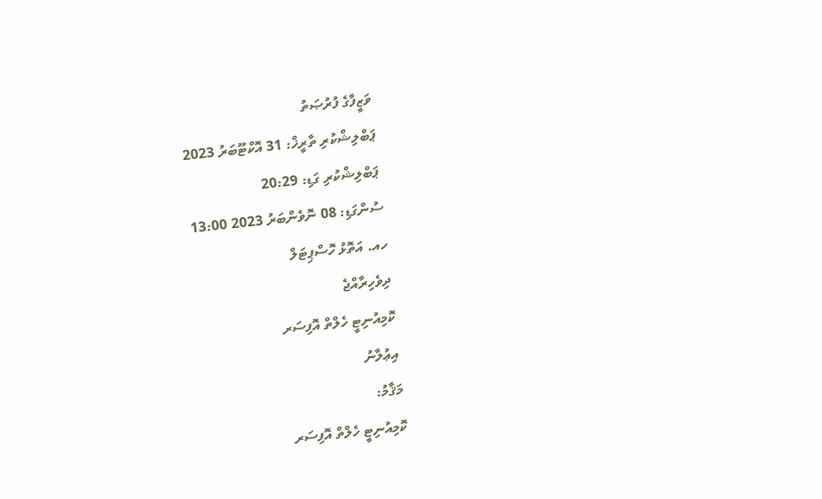ވަޒީފާގެ ފުރުޞަތު
ޕަބްލިޝްކުރި ތާރީޚް: 31 އޮކްޓޫބަރު 2023
ޕަބްލިޝްކުރި ގަޑި: 20:29
ސުންގަޑި: 08 ނޮވެންބަރު 2023 13:00
ހއ. އަތޮޅު ހޮސްޕިޓަލް
ދިވެހިރާއްޖެ
ކޮމިއުނިޓީ ހެލްތް އޮފިސަރ
އިޢުލާނު
މަޤާމު:
ކޮމިއުނިޓީ ހެލްތް އޮފިސަރ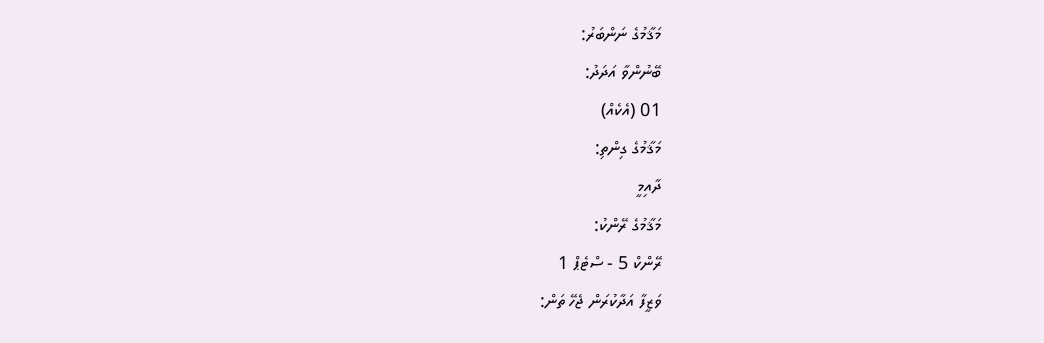މަޤާމުގެ ނަންބަރު:
ބޭނުންވާ އަދަދު:
01 (އެކެއް)
މަޤާމުގެ ގިންތި:
ދާއިމީ
މަޤާމުގެ ރޭންކު:
ރޭންކް 5 - ސްޓެޕް 1
ވަޒީފާ އަދާކުރަން ޖެހޭ ތަން: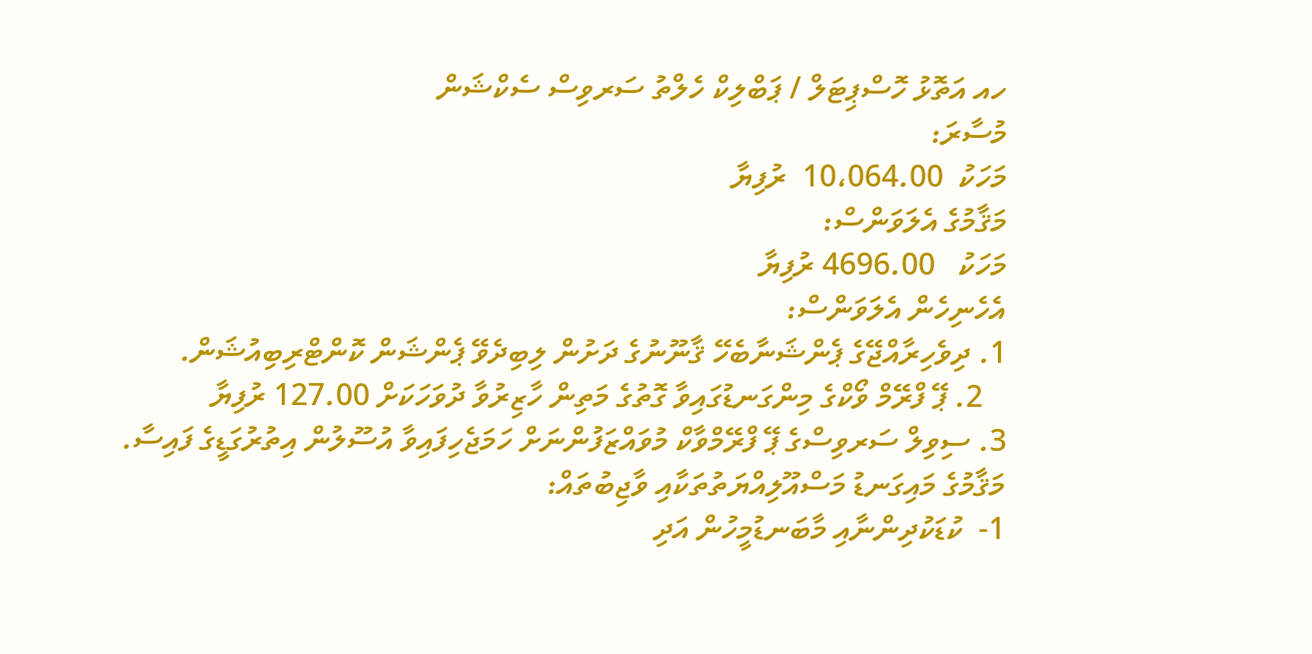ހއ އަތޮޅު ހޮސްޕިޓަލް / ޕަބްލިކް ހެލްތު ސަރވިސް ސެކްޝަން
މުސާރަ:
މަހަކު  10،064.00  ރުފިޔާ
މަޤާމުގެ އެލަވަންސް:
މަހަކު   4696.00 ރުފިޔާ
އެހެނިހެން އެލަވަންސް:
1. ދިވެހިރާއްޖޭގެ ޕެންޝަނާބެހޭ ޤާނޫނުގެ ދަށުން ލިބިދެވޭ ޕެންޝަން ކޮންޓްރިބިއުޝަން.
   2. ޕޭ ފްރޭމް ވޯކްގެ މިންގަނޑުގައިވާ ގޮތުގެ މަތިން ހާޒިރުވާ ދުވަހަކަށް 127.00 ރުފިޔާ
3. ސިވިލް ސަރވިސްގެ ޕޭ ފްރޭމްވާކް މުވައްޒަފުންނަށް ހަމަޖެހިފައިވާ އުސޫލުން އިތުރުގަޑީގެ ފައިސާ.
މަޤާމުގެ މައިގަނޑު މަސްއޫލިއްޔަތުތަކާއި ވާޖިބުތައް:
1-  ކުޑަކުދިންނާއި މާބަނޑުމީހުން އަދި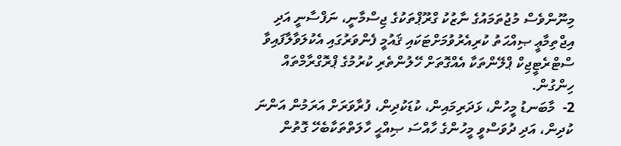މިނޫންވެސް މުޖުތަމައުގެ ނާޒުކު ގްރޫޕްތަކުގެ ޖިސްމާނީ، ނަފްސާނީ އަދި އިޖްތިމާޢީ ޞިއްޙަތު ކުރިއެރުވުމަށްޓަކައި ޤައުމީ ފެންވަރުގައި އެކުލަވާލާފައިވާ ސްޓްރެޓީޖިކް ޕްލޭންތަކާ އެއްގޮތަށް ހޭލުންތެރި ކުރުމުގެ ޕްރޮގްރާމްތައް ހިންގުން.
2-  މާބަނޑު މީހުން، ޅަދަރިމައިން، ކުޑަކުދިން، ފުރާވަރަށް އަރަމުން އަންނަ ކުދިން، އަދި ދުވަސްވީ މީހުންގެ ހާއްސަ ޞިއްޙީ ހާލަތްތަކާބެހޭ ގޮތުން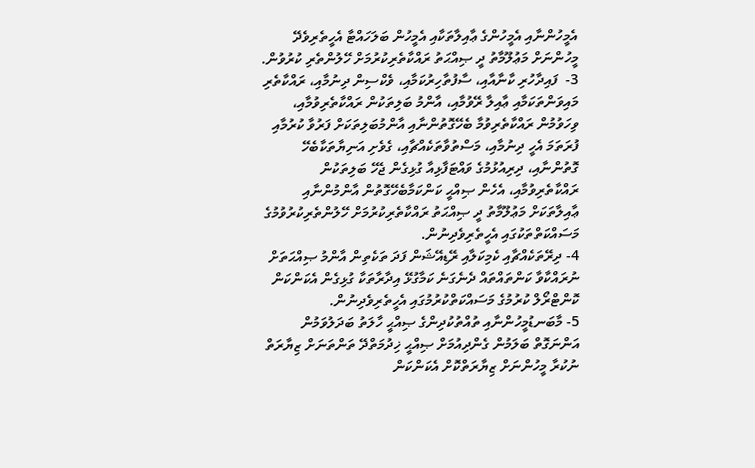އެމީހުންނާއި އެމީހުންގެ ޢާއިލާތަކާއި އެމީހުން ބަލަހައްޓާ އެހީތެރިވެދޭ މީހުންނަށް މަޢުލޫމާތު ދީ ޞިއްޙަތު ރައްކާތެރިކުރުމަށް ހޭލުންތެރި ކުރުވުން.
3-  ފައިދާހުރި ކާނާއާއި، ސާފުތާހިރުކަމާއި، ވެކްސިން ދިނުމާއި، ރައްކާތެރި މައިވަންތަކަމާއި ޢާއިލާ ރޭވުމާއި، އާންމު ބަލިތަކުން ރައްކާތެރިވުމާއި، ވިހަވުމުން ރައްކާތެރިވުމާ ބެހޭގޮތުންނާއި އާންމުބަލިތަކަށް ފަރުވާ ކުރުމާއި ފުރަތަމަ އެހީ ދިނުމާއި، މަސްތުވާތަކެއްޗާއި، ގެވެށި އަނިޔާތަކާބެހޭ ގޮތުންނާއި، ދިރިއުޅުމުގެ ވައްޓަފާޅިއާ ގުޅިގެން ޖެހޭ ބަލިތަކުން ރައްކާތެރިވުމާއި، އެހެން ޞިއްޙީ ކަންކަމާބެހޭގޮތުން އާންމުންނާއި ޢާއިލާތަކަށް މަޢުލޫމާތު ދީ ޞިއްޙަތު ރައްކާތެރިކުރުމަށް ހޭލުންތެރިކުރުވުމުގެ މަސައްކަތްތަކުގައި އެހީތެރިވެދިނުން.
4- ދިރޭތަކެއްޗާއި ކެމިކަލާއި ރޭޑިއޭޝަން ފަދަ ތަކެތިން އާންމު ޞިއްޙަތަށް ނުރައްކާވާ ކަންތައްތައް ދެނެގަނެ ކަމާގުޅޭ އިދާރާތަކާ ގުޅިގެން އެކަންކަން ކޮންޓްރޯލް ކުރުމުގެ މަސައްކަތްކުރުމުގައި އެހީތެރިވެދިނުން.
5- މާބަނޑުމީހުންނާއި ތުއްތުކުދިންގެ ޞިއްޙީ ހާލަތު ބަދަލުވަމުން އަންނަގޮތް ބަލަމުން ގެންދިއުމަށް ޞިއްޙީ ޚިދުމަތްދޭ ތަންތަނަށް ޒިޔާރަތް ނުކުރާ މީހުންނަށް ޒިޔާރަތްކޮށް އެކަންކަން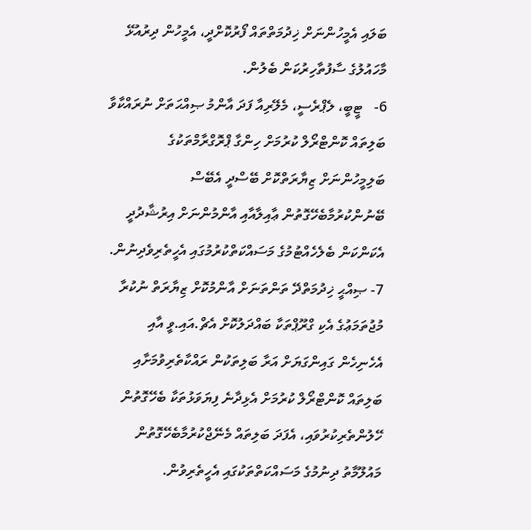ބަލައި އެމީހުންނަށް ޚިދުމަތްތައް ފޯރުކޮށްދީ، އެމީހުން ދިރުއުޅޭ މާހައުލުގެ ސާފުތާހިރުކަން ބެލުން.
6-   ޓީބީ، ލެޕްރެސީ، މެލޭރިއާ ފަދަ އާންމު ޞިއްޙަތަށް ނުރައްކާވާ ބަލިތައް ކޮންޓްރޯލް ކުރުމަށް ހިންގާ ޕްރޮގްރާމްތަކުގެ ބަލިމީހުންނަށް ޒިޔާރަތްކޮށް ބޭސްދީ އެބޭސް ބޭނުންކުރުމާބެހޭގޮތުން ޢާއިލާއާއި އާންމުންނަށް އިރުޝާދުދީ އެކަންކަން ބެލެހެއްޓުމުގެ މަސައްކަތްކުރުމުގައި އެހީތެރިވެދިނުން.
7- ޞިއްޙީ ޚިދުމަތްދޭ ތަންތަނަށް އާންމުކޮށް ޒިޔާރަތް ނުކުރާ މުޖުތަމަޢުގެ އެކި ގްރޫޕްތަކާ ބައްދަލުކޮށް އެޗް.އައި.ވީ އާއި އެހެނިހެން ގައިންގަޔަށް އަރާ ބަލިތަކުން ރައްކާތެރިވުމަށާއި ބަލިތައް ކޮންޓްރޯލް ކުރުމަށް އެޅިދާނެ ފިޔަވަޅުތަކާ ބެހޭގޮތުން ހޭލުންތެރިކުރުވައި، އެފަދަ ބަލިތައް މެނޭޖްކުރުމާބެހޭގޮތުން މައުލޫމާތު ދިނުމުގެ މަސައްކަތްތަކުގައި އެހީތެރިވުން.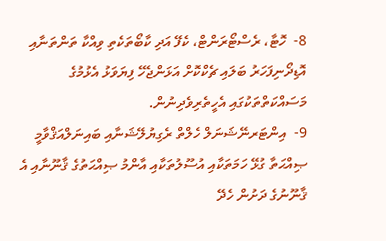8-  ހޮޓާ، ރެސްޓޯރަންޓް، ކެފޭ އަދި ކާބޯތަކެތި ވިއްކާ ތަންތަނާއި އޮޑިދޯނިފަހަރު ބަލައި ޗެކްކޮށް އަޅަންޖެހޭ ފިޔަވަޅު އެޅުމުގެ މަސައްކަތްތަކުގައި އެހީތެރިވެދިނުން.
9-  އިންޓަރނޭޝަނަލް ހެލްތް ރެގިޔުލޭޝަނާއި ބައިނަލްއަޤްވާމީ ޞިއްޙަތާ ގުޅޭ ހަމަތަކާއި އުސޫލުތަކާއި އާންމު ޞިއްޙަތުގެ ޤާނޫނާއި އެ ޤާނޫނުގެ ދަށުން ހެދޭ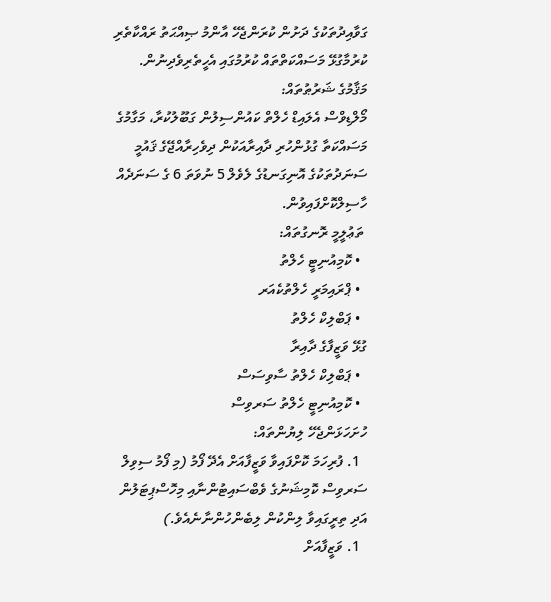ގަވާއިދުތަކުގެ ދަށުން ކުރަންޖެހޭ އާންމު ޞިއްޙަތު ރައްކާތެރި ކުރުމާގުޅޭ މަސައްކަތްތައް ކުރުމުގައި އެހީތެރިވެދިނުން.
މަޤާމުގެ ޝަރުޠުތައް:
މޯލްޑިވްސް އެލައިޑް ހެލްތް ކައުންސިލުން ގަބޫލުކުރާ، މަގާމުގެ މަސައްކަތާ ގުޅުންހުރި ދާއިރާއަކުން ދިވެހިރާއްޖޭގެ ޤައުމީ ސަނަދުތަކުގެ އޮނިގަނޑުގެ ލެވެލް 5 ނުވަތަ 6 ގެ ސަނަދެއް ހާސިލްކޮށްފައިވުން.
 ތަޢުލީމީ ރޮނގުތައް:
  • ކޮމިއުނިޓީ ހެލްތު
  • ޕްރައިމަރީ ހެލްތުކެއަރ
  • ޕަބްލިކް ހެލްތު
ގުޅޭ ވަޒީފާގެ ދާއިރާ
  • ޕަބްލިކް ހެލްތު ސާވިސަސް
  • ކޮމިއުނިޓީ ހެލްތު ސަރވިސް
ހުށަހަޅަންޖެހޭ ލިޔުންތައް:
  1. ފުރިހަމަ ކޮށްފައިވާ ވަޒީފާއަށް އެދޭ ފޯމު (މި ފޯމު ސިވިލް ސަރވިސް ކޮމިޝަނުގެ ވެބްސައިޓުންނާއި މިހޮސްޕިޓަލުން އަދި ތިރީގައިވާ ލިންކުން ލިބެންހުންނާނެއެވެ.)
  1. ވަޒީފާއަށް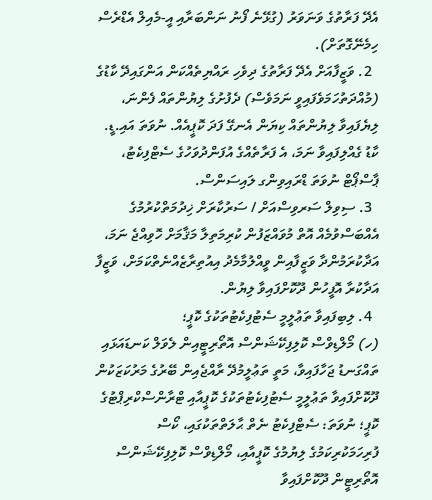އެދޭ ފަރާތުގެ ވަނަވަރު (ގުޅޭނެ ފޯނު ނަންބަރާއި އީ-މެއިލް އެޑްރެސް ހިމެނޭގޮތަށް).
  2. ވަޒީފާއަށް އެދޭ ފަރާތުގެ ދިވެހި ރައްޔިތެއްކަން އަންގައިދޭ ކާޑުގެ (މުއްދަތުހަމަވެފައިވީ ނަމަވެސް) ދެފުށުގެ ލިޔުންތައް ފެންނަ، ލިޔެފައިވާ ލިޔުންތައް ކިޔަން އެނގޭ ފަދަ ކޮޕީއެއް. ނުވަތަ އައި.ޑީ. ކާޑު ގެއްލިފައިވާ ނަމަ، އެ ފަރާތެއްގެ އުފަންދުވަހުގެ ސެޓްފިކެޓު، ޕާސްޕޯޓް ނުވަތަ ޑްރައިވިންގ ލައިސަންސް.
  3. ސިވިލް ސަރވިސްއަށް / ސަރުކާރަށް ޚިދުމަތްކުރުމުގެ އެއްބަސްވުމެއް އޮތް މުވައްޒަފުން ކުރިމަތިލާ މަޤާމަށް ހޮވިއްޖެ ނަމަ، އަދާކުރަމުންދާ ވަޒީފާއިން ވީއްލުމާމެދު އިއުތިރާޒެއްނެތްކަމަށް، ވަޒީފާ އަދާކުރާ އޮފީހުން ދޫކޮށްފައިވާ ލިޔުން.
  4. ލިބިފައިވާ ތަޢުލީމީ ސެޓުފިކެޓުތަކުގެ ކޮޕީ؛
(ހ) މޯލްޑިވްސް ކޮލިފިކޭޝަންސް އޮތޯރިޓީއިން ލެވަލް ކަނޑައަޅައި ތައްގަނޑު ޖަހާފައިވާ، މަތީ ތަޢުލީމުދޭ ރާއްޖެއިން ބޭރުގެ މަރުކަޒަކުން ދޫކޮށްފައިވާ ތަޢުލީމީ ސެޓުފިކެޓުތަކުގެ ކޮޕީއާއި ޓްރާންސްކްރިޕްޓުގެ ކޮޕީ؛ ނުވަތަ: ސެޓްފިކެޓު ނެތް ޙާލަތްތަކުގައި، ކޯސް ފުރިހަމަކުރިކަމުގެ ލިޔުމުގެ ކޮޕީއާއި، މޯލްޑިވްސް ކޮލިފިކޭޝަންސް އޮތޯރިޓީން ދޫކޮށްފައިވާ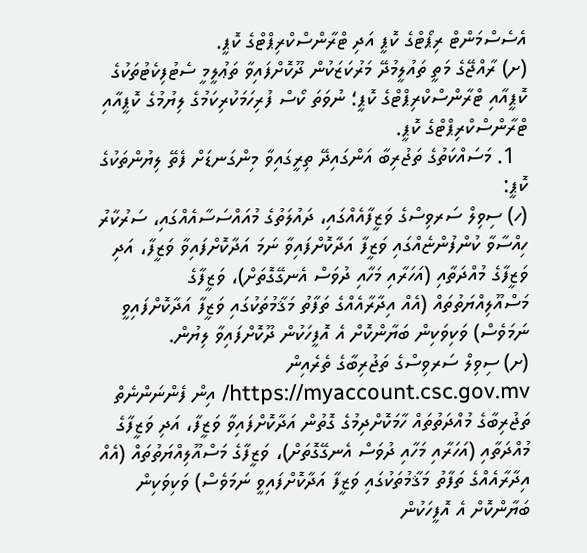އެސެސްމަންޓް ރިޕޯޓްގެ ކޮޕީ އަދި ޓްރާންސްކްރިޕްޓްގެ ކޮޕީ.
(ށ) ރާއްޖޭގެ މަތީ ތައުލީމުދޭ މަރުކަޒަކުން ދޫކޮށްފައިވާ ތަޢުލީމީ ސެޓުފިކެޓުތަކުގެ ކޮޕީއާއި ޓްރާންސްކްރިޕްޓްގެ ކޮޕީ؛ ނުވަތަ ކޯސް ފުރިހަމަކުރިކަމުގެ ލިޔުމުގެ ކޮޕީއާއި ޓްރާންސްކްރިޕްޓްގެ ކޮޕީ.
  1. މަސައްކަތުގެ ތަޖުރިބާ އަންގައިދޭ ތިރީގައިވާ މިންގަނޑަށް ފެތޭ ލިޔުންތަކުގެ ކޮޕީ:
(ހ) ސިވިލް ސަރވިސްގެ ވަޒީފާއެއްގައި، ދައުލަތުގެ މުއައްސަސާއެއްގައި، ސަރުކާރު ހިއްސާވާ ކުންފުންޏެއްގައި ވަޒީފާ އަދާކޮށްފައިވާ ނަމަ އަދާކޮށްފައިވާ ވަޒީފާ، އަދި ވަޒީފާގެ މުއްދަތާއި (އަހަރާއި މަހާއި ދުވަސް އެނގޭގޮތަށް)، ވަޒީފާގެ މަސްއޫލިއްޔަތުތައް (އެއް އިދާރާއެއްގެ ތަފާތު މަޤާމުތަކުގައި ވަޒީފާ އަދާކޮށްފައިވީ ނަމަވެސް) ވަކިވަކިން ބަޔާންކޮށް އެ އޮފީހަކުން ދޫކޮށްފައިވާ ލިޔުން.
(ށ) ސިވިލް ސަރވިސްގެ ތަޖުރިބާގެ ތެރެއިން     https://myaccount.csc.gov.mv/ އިން ފެންނަންނެތް ތަޖުރިބާގެ މުއްދަތުތައް ހާމަކޮށްދިމުގެ ގޮތުން އަދާކޮށްފައިވާ ވަޒީފާ، އަދި ވަޒީފާގެ މުއްދަތާއި (އަހަރާއި މަހާއި ދުވަސް އެނގޭގޮތަށް)، ވަޒީފާގެ މަސްއޫލިއްޔަތުތައް (އެއް އިދާރާއެއްގެ ތަފާތު މަޤާމުތަކުގައި ވަޒީފާ އަދާކޮށްފައިވީ ނަމަވެސް) ވަކިވަކިން ބަޔާންކޮށް އެ އޮފީހަކުން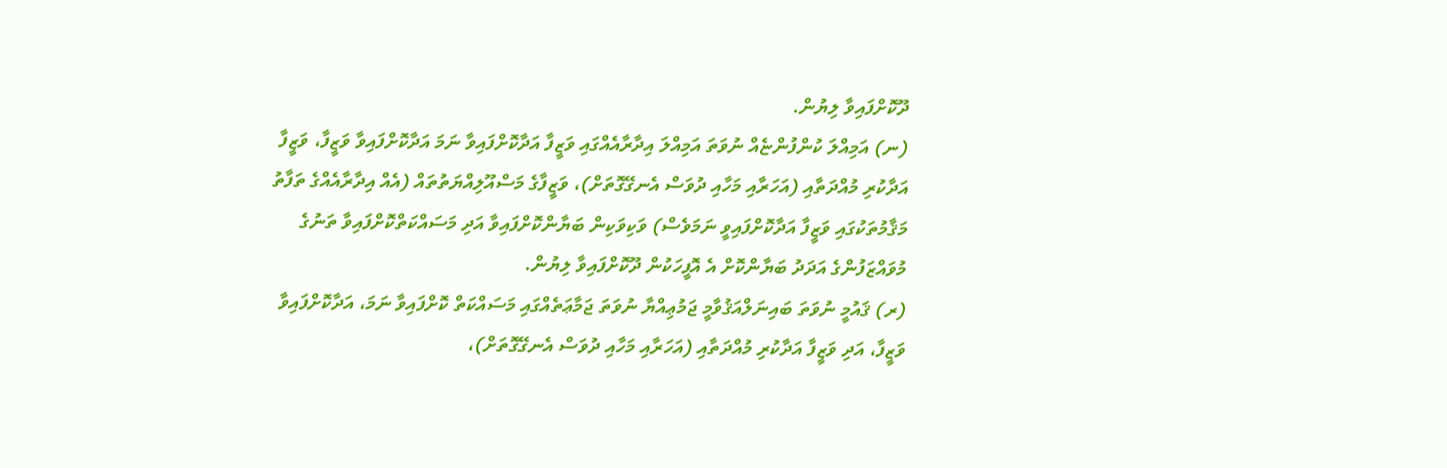ދޫކޮށްފައިވާ ލިޔުން.
(ނ) އަމިއްލަ ކުންފުންޏެއް ނުވަތަ އަމިއްލަ އިދާރާއެއްގައި ވަޒީފާ އަދާކޮށްފައިވާ ނަމަ އަދާކޮށްފައިވާ ވަޒީފާ، ވަޒީފާ އަދާކުރި މުއްދަތާއި (އަހަރާއި މަހާއި ދުވަސް އެނގޭގޮތަށް)، ވަޒީފާގެ މަސްއޫލިއްޔަތުތައް (އެއް އިދާރާއެއްގެ ތަފާތު މަޤާމުތަކުގައި ވަޒީފާ އަދާކޮށްފައިވީ ނަމަވެސް) ވަކިވަކިން ބަޔާންކޮށްފައިވާ އަދި މަސައްކަތްކޮށްފައިވާ ތަނުގެ މުވައްޒަފުންގެ އަދަދު ބަޔާންކޮށް އެ އޮފީހަކުން ދޫކޮށްފައިވާ ލިޔުން.
(ރ) ޤައުމީ ނުވަތަ ބައިނަލްއަޤުވާމީ ޖަމުޢިއްޔާ ނުވަތަ ޖަމާޢަތެއްގައި މަސައްކަތް ކޮށްފައިވާ ނަމަ، އަދާކޮށްފައިވާ ވަޒީފާ، އަދި ވަޒީފާ އަދާކުރި މުއްދަތާއި (އަހަރާއި މަހާއި ދުވަސް އެނގޭގޮތަށް)،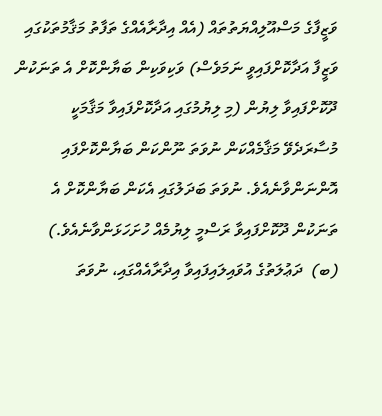ވަޒީފާގެ މަސްއޫލިއްޔަތުތައް (އެއް އިދާރާއެއްގެ ތަފާތު މަޤާމުތަކުގައި ވަޒީފާ އަދާކޮށްފައިވީ ނަމަވެސް) ވަކިވަކިން ބަޔާންކޮށް އެ ތަނަކުން ދޫކޮށްފައިވާ ލިޔުން (މި ލިޔުމުގައި އަދާކޮށްފައިވާ މަޤާމަކީ މުސާރަދެވޭ މަޤާމެއްކަން ނުވަތަ ނޫންކަން ބަޔާންކޮށްފައި އޮންނަންވާނެއެވެ. ނުވަތަ ބަދަލުގައި އެކަން ބަޔާންކޮށް އެ ތަނަކުން ދޫކޮށްފައިވާ ރަސްމީ ލިޔުމެއް ހުށަހަޅަންވާނެއެވެ.)
(ބ)  ދަޢުލަތުގެ އުވައިލައިފައިވާ އިދާރާއެއްގައި، ނުވަތަ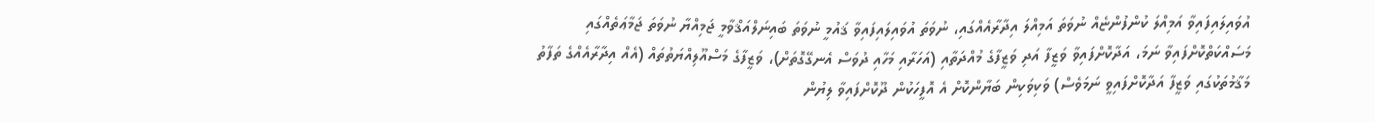އުވައިލައިފައިވާ އަމިއްލަ ކުންފުންޏެއް ނުވަތަ އަމިއްލަ އިދާރާއެއްގައި، ނުވަތަ އުވައިލައިފައިވާ ޤައުމީ ނުވަތަ ބައިނަލްއަޤްވާމީ ޖަމިއްޔާ ނުވަތަ ޖަމާޢަތެއްގައި މަސައްކަތްކޮށްފައިވާ ނަމަ، އަދާކޮށްފައިވާ ވަޒީފާ އަދި ވަޒީފާގެ މުއްދަތާއި (އަހަރާއި މަހާއި ދުވަސް އެނގޭގޮތަށް)، ވަޒީފާގެ މަސްއޫލިއްޔަތުތައް (އެއް އިދާރާއެއްގެ ތަފާތު މަޤާމުތަކުގައި ވަޒީފާ އަދާކޮށްފައިވީ ނަމަވެސް) ވަކިވަކިން ބަޔާންކޮށް އެ އޮފީހަކުން ދޫކޮށްފައިވާ ލިޔުން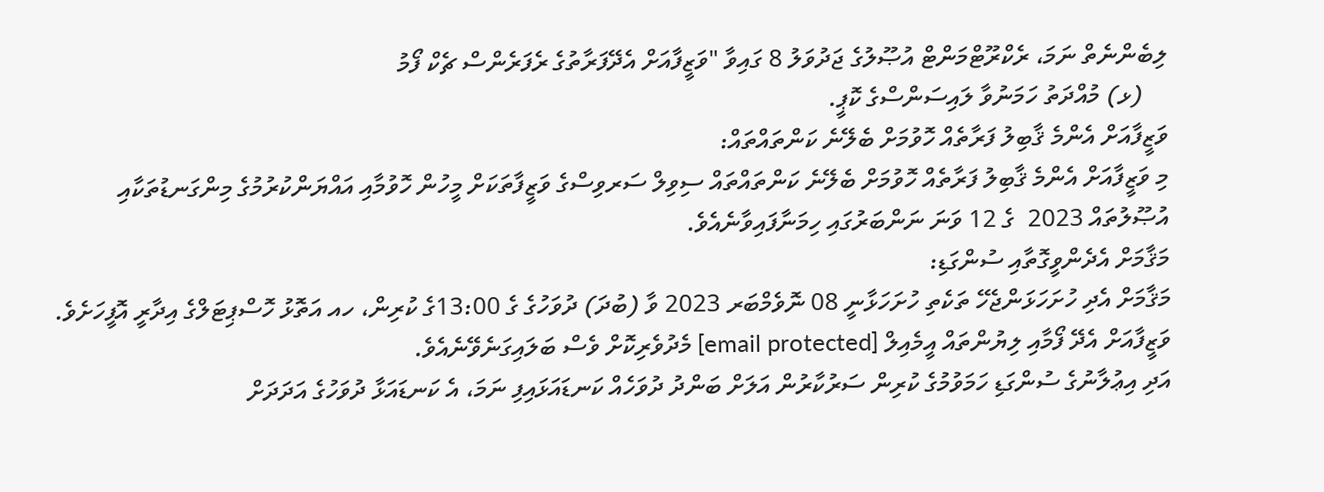ލިބެންނެތް ނަމަ، ރެކްރޫޓްމަންޓް އުޞޫލުގެ ޖަދުވަލު 8 ގައިވާ "ވަޒީފާއަށް އެދޭފަރާތުގެ ރެފަރެންސް ޗެކް ފޯމު
    (ޅ) މުއްދަތު ހަމަނުވާ ލައިސަންސްގެ ކޮޕީ.
ވަޒީފާއަށް އެންމެ ޤާބިލު ފަރާތެއް ހޮވުމަށް ބެލޭނެ ކަންތައްތައް:
މި ވަޒީފާއަށް އެންމެ ޤާބިލު ފަރާތެއް ހޮވުމަށް ބެލޭނެ ކަންތައްތައް ސިވިލް ސަރވިސްގެ ވަޒީފާތަކަށް މީހުން ހޮވުމާއި އައްޔަންކުރުމުގެ މިންގަނޑުތަކާއި އުޞޫލުތައް 2023  ގެ 12 ވަނަ ނަންބަރުގައި ހިމަނާފައިވާނެއެވެ.
މަޤާމަށް އެދެންވީގޮތާއި ސުންގަޑި:
މަޤާމަށް އެދި ހުށަހަޅަންޖެހޭ ތަކެތި ހުށަހަޅާނީ 08 ނޮވެމްބަރ 2023 ވާ (ބުދަ) ދުވަހުގެ ގެ 13:00ގެ ކުރިން، ހއ އަތޮޅު ހޮސްޕިޓަލްގެ އިދާރީ އޮފީހަށެވެ. ވަޒީފާއަށް އެދޭ ފޯމާއި ލިޔުންތައް އީމެއިލް [email protected] މެދުވެރިކޮށް ވެސް ބަލައިގަނެވޭނެއެވެ.
އަދި އިޢުލާނުގެ ސުންގަޑި ހަމަވުމުގެ ކުރިން ސަރުކާރުން އަލަށް ބަންދު ދުވަހެއް ކަނޑައަޅައިފި ނަމަ، އެ ކަނޑައަޅާ ދުވަހުގެ އަދަދަށް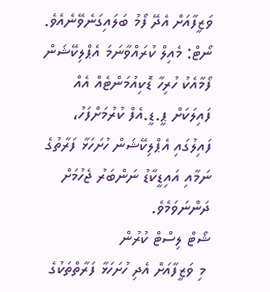ވަޒީފާއަށް އެދޭ ފޯމު ބަލައިގަނެވޭނެއެވެ.
ނޯޓް: މެއިލް ކުރައްވާނަމަ އެޕްލިކޭޝަން ފޯމާއެކު ހުރިހާ ޑޮކިއުމަންޓެއް އެއް ފައިލަކަށް ޕީ.ޑީ.އެފް ކުރުމަށްފަހު، ފައިލުގައި އެޕްލިކޭޝަން ހުށަހަޅާ ފަރާތުގެ ނަމާއި އައިޑީކާޑު ނަންބަރު ޖެހުމަށް ދަންނަވަމެވެ.
ޝޯޓް ލިސްޓް ކުރުން
 މި ވަޒީފާއަށް އެދި ހުށަހަޅާ ފަރާތްތަކުގެ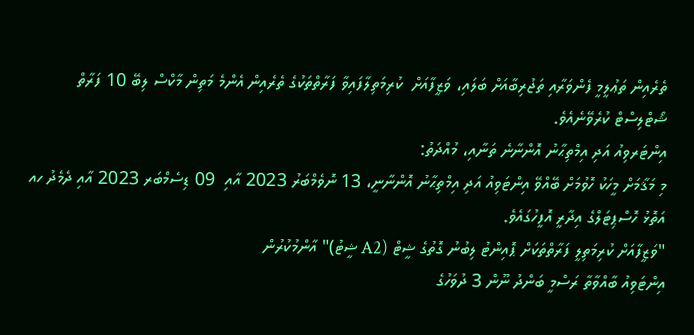ތެރެއިން ތަޢުލީމީ ފެންވަރާއި ތަޖުރިބާއަށް ބަލައި، ވަޒީފާއަށް  ކުރިމަތިލާފައިވާ ފަރާތްތަކުގެ ތެރެއިން އެންމެ މަތިން މާކްސް ލިބޭ 10 ފަރާތް ޝޯޓްލިސްޓް ކުރެވޭނެއެވެ.
އިންޓަރވިއު އަދި އިމްތިޙާނު އޮންނާނެ ތަނާއި، މުއްދަތު:
މި މަޤާމަށް މީހަކު ހޮވުމަށް ބޭއްވޭ އިންޓަވިއު އަދި އިމްތިޙާނު އޮންނާނީ، 13 ނޮވެމްބަރު 2023 އާއި  09 ޑިސެމްބަރ 2023 އާއި ދެމެދު ހއ އަތޮޅު ހޮސްޕިޓަލްގެ އިދާރީ އޮފީހުގައެވެ.
"ވަޒީފާއަށް ކުރިމަތިލީ ފަރާތްތަކަށް ޕޮއިންޓު ލިބުނު ގޮތުގެ ޝީޓް (A2 ޝީޓު)" އާންމުކުރުން
އިންޓަވިއު ބާއްވާތާ ރަސްމީ ބަންދު ނޫން 3 ދުވަހުގެ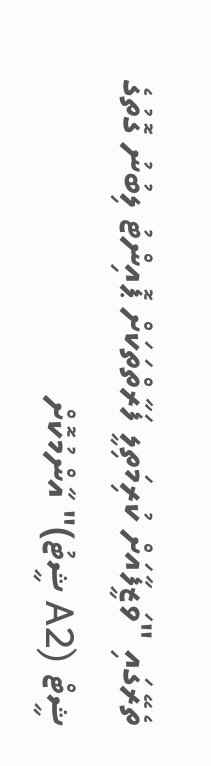ތެރޭގައި "ވަޒީފާއަށް ކުރިމަތިލީ ފަރާތްތަކަށް ޕޮއިންޓު ލިބުނު ގޮތުގެ ޝީޓް (A2 ޝީޓު)" އާންމުކޮށް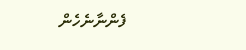ފެންނާނެހެން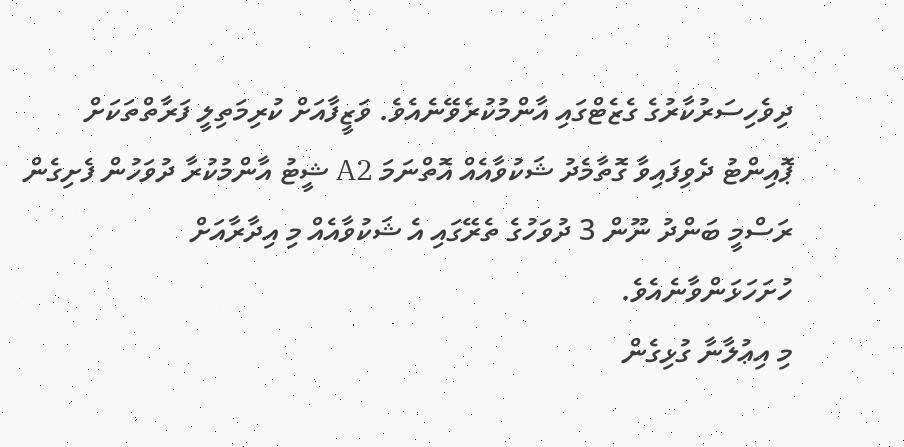ދިވެހިސަރުކާރުގެ ގެޒެޓްގައި އާންމުކުރެވޭނެއެވެ. ވަޒީފާއަށް ކުރިމަތިލީ ފަރާތްތަކަށް ޕޮއިންޓު ދެވިފައިވާ ގޮތާމެދު ޝަކުވާއެއް އޮތްނަމަ A2 ޝީޓު އާންމުކުރާ ދުވަހުން ފެށިގެން ރަސްމީ ބަންދު ނޫން 3 ދުވަހުގެ ތެރޭގައި އެ ޝަކުވާއެއް މި އިދާރާއަށް ހުށަހަޅަންވާނެއެވެ.
މި އިޢުލާނާ ގުޅިގެން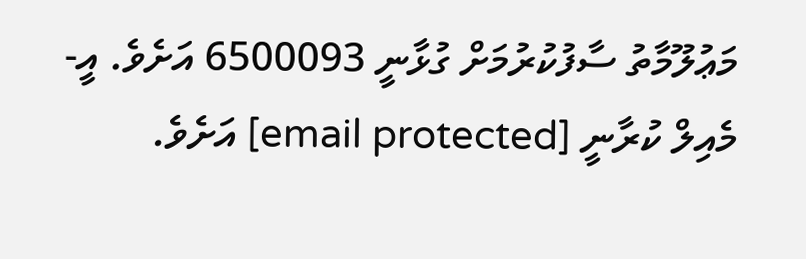މަޢުލޫމާތު ސާފުކުރުމަށް ގުޅާނީ 6500093 އަށެވެ. އީ-މެއިލް ކުރާނީ [email protected] އަށެވެ.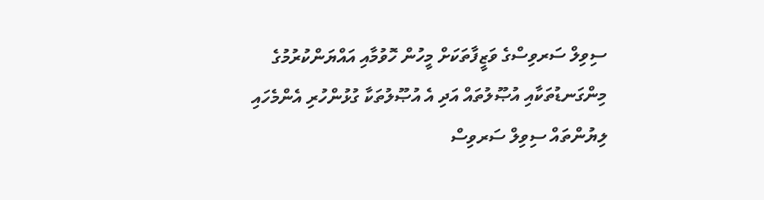ސިވިލް ސަރވިސްގެ ވަޒީފާތަކަށް މީހުން ހޮވުމާއި އައްޔަންކުރުމުގެ މިންގަނޑުތަކާއި އުޞޫލުތައް އަދި އެ އުޞޫލުތަކާ ގުޅުންހުރި އެންމެހައި ލިޔުންތައް ސިވިލް ސަރވިސް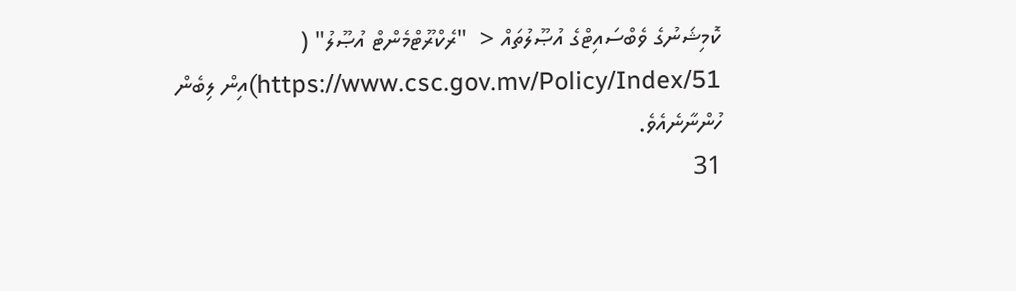ކޮމިޝަނުގެ ވެބްސައިޓްގެ އުޞޫލުތައް <  "ރެކްރޫޓްމެންޓް އުޞޫލު" ( https://www.csc.gov.mv/Policy/Index/51)އިން ލިބެން ހުންނާނެއެވެ.
31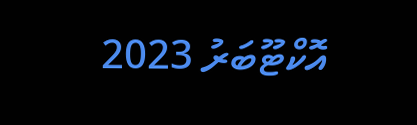އޮކްޓޫބަރު 2023